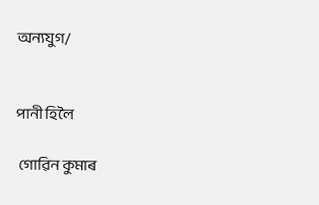অন্যযুগ/


পানী হিলৈ

 গোৱিন কুমাৰ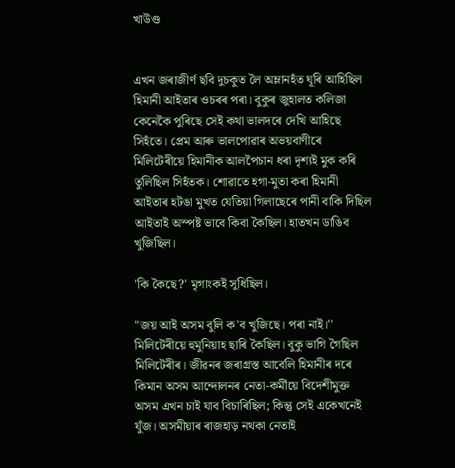খাউণ্ড


এখন জৰাজীৰ্ণ ছবি দুচকুত লৈ অম্লানহঁত ঘূৰি আহিছিল হিমানী আইতাৰ ওচৰৰ পৰা। বুকুৰ জুহালত কলিজা কেনেকৈ পুৰিছে সেই কথা ভালদৰে দেখি আহিছে সিহঁতে। প্ৰেম আৰু ভালপোৱাৰ অভয়বাণীৰে মিলিটেৰীয়ে হিমানীক আলপৈচান ধৰা দৃশ্যই মুক কৰি তুলিছিল সিহঁতক। শোৱাতে হগা-মুতা কৰা হিমানী আইতাৰ হটঙা মুখত যেতিয়া গিলাছেৰে পানী বাকি দিছিল আইতাই অস্পষ্ট ভাবে কিবা কৈছিল। হাতখন ডাঙিব খুজিছিল।

'কি কৈছে?' মৃগাংকই সুধিছিল।

"জয় আই অসম বুলি ক'ব খুজিছে। পৰা নাই।'' মিলিটেৰীয়ে হুমুনিয়াহ ছাৰি কৈছিল। বুকু ভাগি গৈছিল মিলিটেৰীৰ। জীৱনৰ জৰাগ্ৰস্ত আবেলি হিমানীৰ দৰে কিমান অসম আন্দোলনৰ নেতা-কৰ্মীয়ে বিদেশীমুক্ত অসম এখন চাই যাব বিচাৰিছিল; কিন্তু সেই একেখনেই যুঁজ। অসমীয়াৰ ৰাজহাড় নথকা নেতাই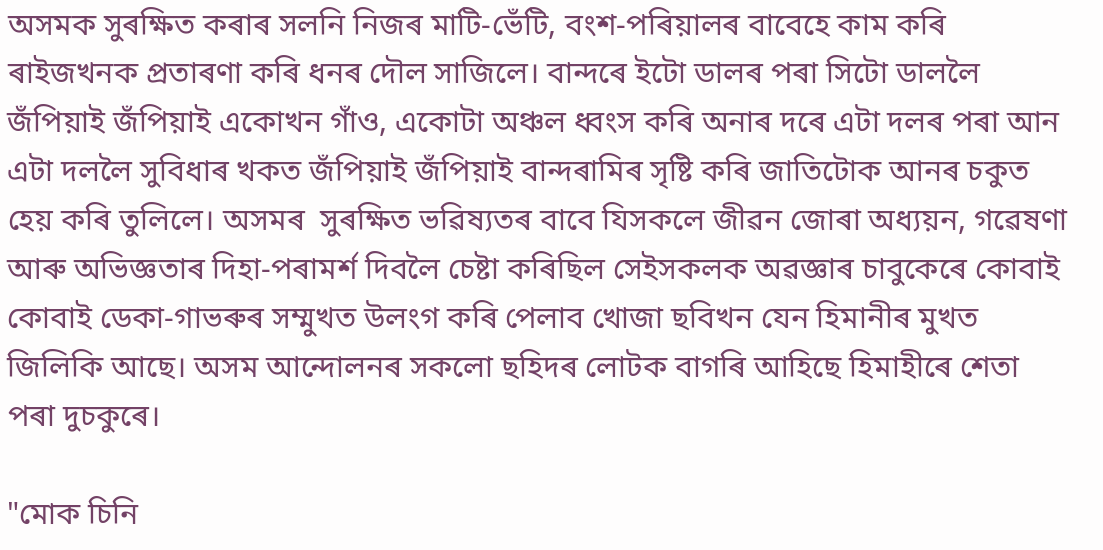অসমক সুৰক্ষিত কৰাৰ সলনি নিজৰ মাটি-ভেঁটি, বংশ-পৰিয়ালৰ বাবেহে কাম কৰি ৰাইজখনক প্ৰতাৰণা কৰি ধনৰ দৌল সাজিলে। বান্দৰে ইটো ডালৰ পৰা সিটো ডাললৈ জঁপিয়াই জঁপিয়াই একোখন গাঁও, একোটা অঞ্চল ধ্বংস কৰি অনাৰ দৰে এটা দলৰ পৰা আন এটা দললৈ সুবিধাৰ খকত জঁপিয়াই জঁপিয়াই বান্দৰামিৰ সৃষ্টি কৰি জাতিটোক আনৰ চকুত হেয় কৰি তুলিলে। অসমৰ  সুৰক্ষিত ভৱিষ্যতৰ বাবে যিসকলে জীৱন জোৰা অধ্যয়ন, গৱেষণা আৰু অভিজ্ঞতাৰ দিহা-পৰামৰ্শ দিবলৈ চেষ্টা কৰিছিল সেইসকলক অৱজ্ঞাৰ চাবুকেৰে কোবাই কোবাই ডেকা-গাভৰুৰ সম্মুখত উলংগ কৰি পেলাব খোজা ছবিখন যেন হিমানীৰ মুখত জিলিকি আছে। অসম আন্দোলনৰ সকলো ছহিদৰ লোটক বাগৰি আহিছে হিমাহীৰে শেতা পৰা দুচকুৰে।

"মোক চিনি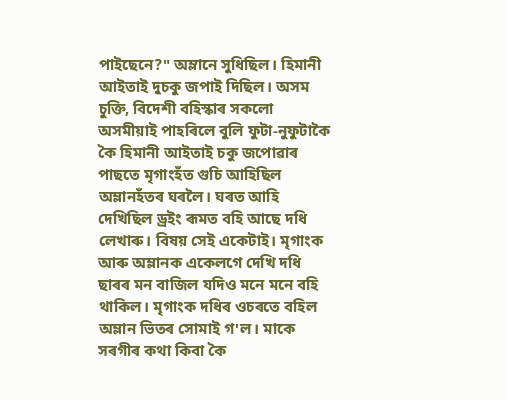পাইছেনে?" অম্লানে সুধিছিল। হিমানী আইতাই দুচকু জপাই দিছিল। অসম চুক্তি, বিদেশী বহিস্কাৰ সকলো অসমীয়াই পাহৰিলে বুলি ফুটা-নুফুটাকৈ কৈ হিমানী আইতাই চকু জপোৱাৰ পাছতে মৃগাংহঁত গুচি আহিছিল অম্লানহঁতৰ ঘৰলৈ। ঘৰত আহি দেখিছিল ড্ৰইং ৰূমত বহি আছে দধি লেখাৰু। বিষয় সেই একেটাই। মৃগাংক আৰু অম্লানক একেলগে দেখি দধি ছাৰৰ মন বাজিল যদিও মনে মনে বহি থাকিল। মৃগাংক দধিৰ ওচৰতে বহিল অম্লান ভিতৰ সোমাই গ'ল। মাকে সৰগীৰ কথা কিবা কৈ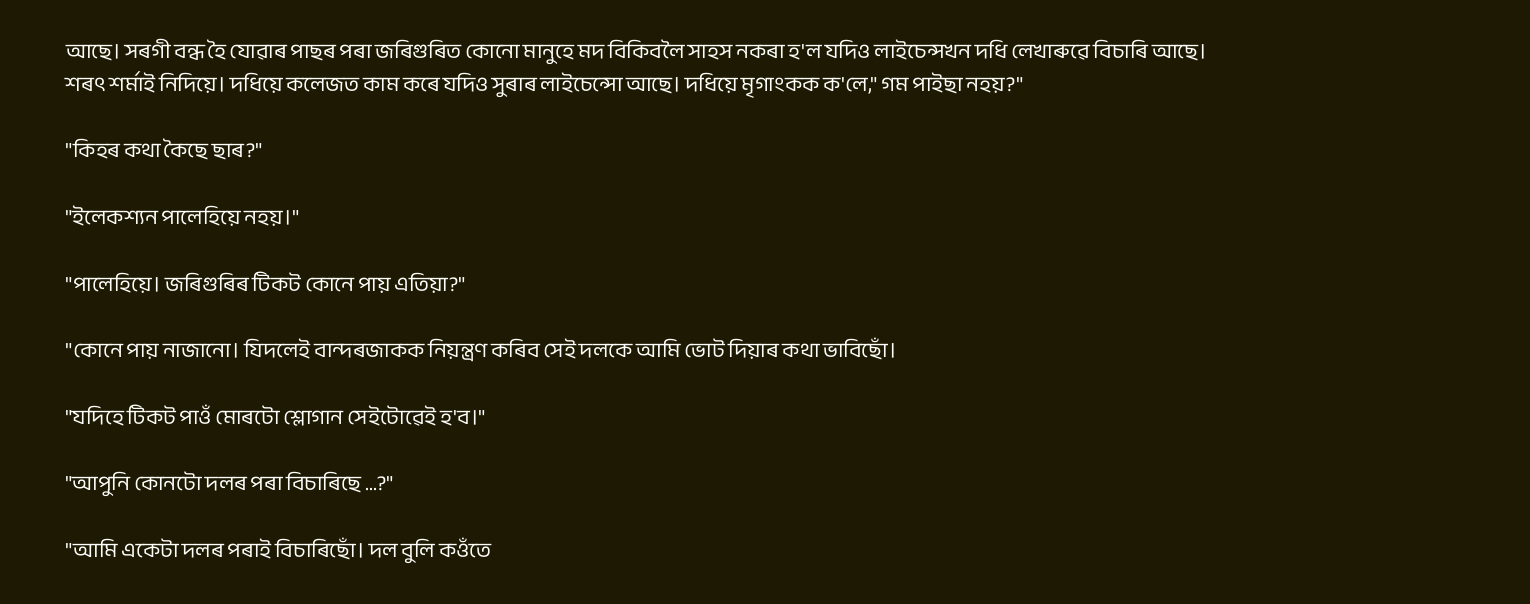আছে। সৰগী বন্ধ হৈ যোৱাৰ পাছৰ পৰা জৰিগুৰিত কোনো মানুহে মদ বিকিবলৈ সাহস নকৰা হ'ল যদিও লাইচেন্সখন দধি লেখাৰুৱে বিচাৰি আছে। শৰৎ শৰ্মাই নিদিয়ে। দধিয়ে কলেজত কাম কৰে যদিও সুৰাৰ লাইচেন্সো আছে। দধিয়ে মৃগাংকক ক'লে," গম পাইছা নহয়?"

"কিহৰ কথা কৈছে ছাৰ?"

"ইলেকশ্যন পালেহিয়ে নহয়।"

"পালেহিয়ে। জৰিগুৰিৰ টিকট কোনে পায় এতিয়া?"

"কোনে পায় নাজানো। যিদলেই বান্দৰজাকক নিয়ন্ত্ৰণ কৰিব সেই দলকে আমি ভোট দিয়াৰ কথা ভাবিছোঁ।

"যদিহে টিকট পাওঁ মোৰটো শ্লোগান সেইটোৱেই হ'ব।"

"আপুনি কোনটো দলৰ পৰা বিচাৰিছে ...?"

"আমি একেটা দলৰ পৰাই বিচাৰিছোঁ। দল বুলি কওঁতে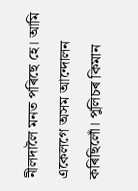নীলদালৈ মনত পৰিছে হে। আমি একেলগে অসম আন্দোলন কৰিছিলোঁ। পুলিচৰ কিমান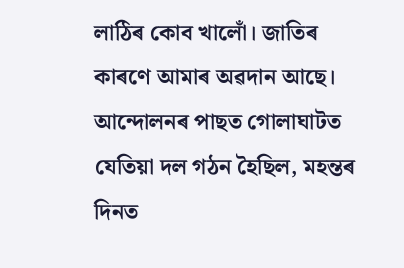লাঠিৰ কোব খালোঁ। জাতিৰ কাৰণে আমাৰ অৱদান আছে। আন্দোলনৰ পাছত গোলাঘাটত যেতিয়া দল গঠন হৈছিল, মহন্তৰ দিনত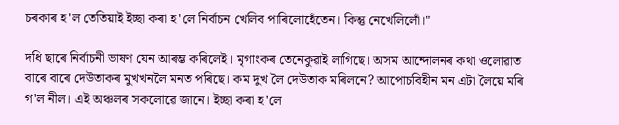চৰকাৰ হ'ল তেতিয়াই ইচ্ছা কৰা হ'লে নিৰ্বাচন খেলিব পাৰিলোহেঁতেন। কিন্তু নেখেলিলোঁ।"

দধি ছাৰে নিৰ্বাচনী ভাষণ যেন আৰম্ভ কৰিলেই। মৃগাংকৰ তেনেকুৱাই লাগিছে। অসম আন্দোলনৰ কথা ওলোৱাত বাৰে বাৰে দেউতাকৰ মুখখনলৈ মনত পৰিছে। কম দুখ লৈ দেউতাক মৰিলনে? আপোচবিহীন মন এটা লৈয়ে মৰি গ'ল নীল। এই অঞ্চলৰ সকলোৱে জানে। ইচ্ছা কৰা হ'লে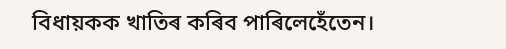বিধায়কক খাতিৰ কৰিব পাৰিলেহেঁতেন।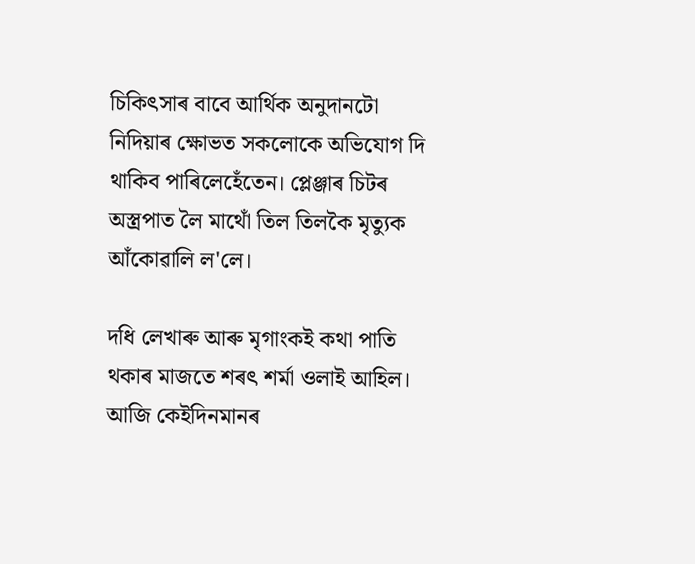চিকিৎসাৰ বাবে আৰ্থিক অনুদানটো নিদিয়াৰ ক্ষোভত সকলোকে অভিযোগ দি থাকিব পাৰিলেহেঁতেন। প্লেঞ্জাৰ চিটৰ অস্ত্ৰপাত লৈ মাথোঁ তিল তিলকৈ মৃত্যুক আঁকোৱালি ল'লে।

দধি লেখাৰু আৰু মৃগাংকই কথা পাতি থকাৰ মাজতে শৰৎ শৰ্মা ওলাই আহিল। আজি কেইদিনমানৰ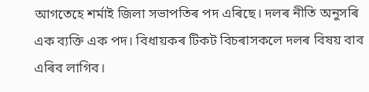আগতেহে শৰ্মাই জিলা সভাপতিৰ পদ এৰিছে। দলৰ নীতি অনুসৰি এক ব্যক্তি এক পদ। বিধায়কৰ টিকট বিচৰাসকলে দলৰ বিষয় বাব এৰিব লাগিব।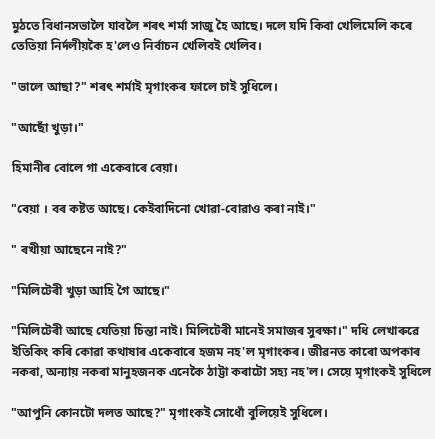মুঠতে বিধানসভালৈ যাবলৈ শৰৎ শৰ্মা সাজু হৈ আছে। দলে যদি কিবা খেলিমেলি কৰে তেতিয়া নিৰ্দলীয়কৈ হ'লেও নিৰ্বাচন খেলিবই খেলিব।

"ভালে আছা?" শৰৎ শৰ্মাই মৃগাংকৰ ফালে চাই সুধিলে।

"আছোঁ খুড়া।"

হিমানীৰ বোলে গা একেবাৰে বেয়া।

"বেয়া । বৰ কষ্টত আছে। কেইবাদিনো খোৱা-বোৱাও কৰা নাই।"

" ৰখীয়া আছেনে নাই?"

"মিলিটেৰী খুড়া আহি গৈ আছে।"

"মিলিটেৰী আছে যেতিয়া চিন্তা নাই। মিলিটেৰী মানেই সমাজৰ সুৰক্ষা।" দধি লেখাৰুৱে ইতিকিং কৰি কোৱা কথাষাৰ একেবাৰে হজম নহ'ল মৃগাংকৰ। জীৱনত কাৰো অপকাৰ নকৰা, অন্যায় নকৰা মানুহজনক এনেকৈ ঠাট্টা কৰাটো সহ্য নহ'ল। সেয়ে মৃগাংকই সুধিলে

"আপুনি কোনটো দলত আছে?" মৃগাংকই সোধোঁ বুলিয়েই সুধিলে।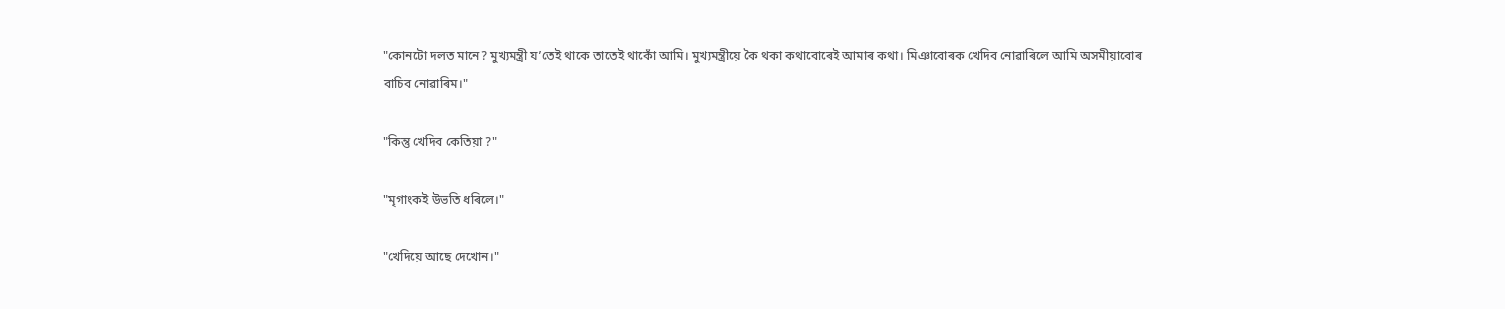"কোনটো দলত মানে? মুখ্যমন্ত্ৰী যʼতেই থাকে তাতেই থাকোঁ আমি। মুখ্যমন্ত্ৰীয়ে কৈ থকা কথাবোৰেই আমাৰ কথা। মিঞাবোৰক খেদিব নোৱাৰিলে আমি অসমীয়াবোৰ  বাচিব নোৱাৰিম।"

"কিন্তু খেদিব কেতিয়া ?"

"মৃগাংকই উভতি ধৰিলে।"

"খেদিয়ে আছে দেখোন।"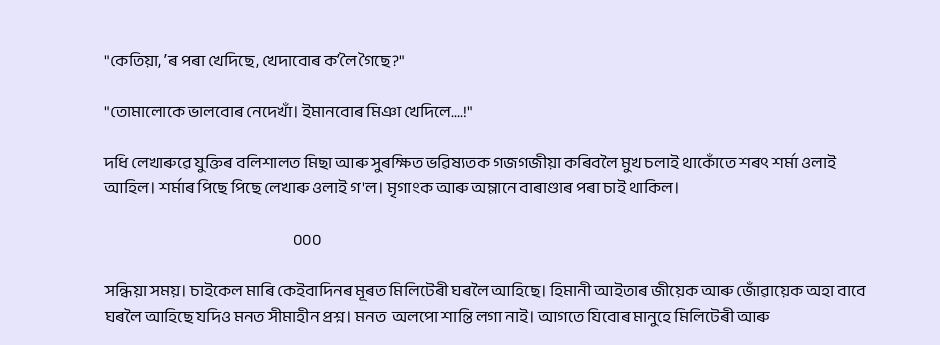"কেতিয়া, ʼৰ পৰা খেদিছে, খেদাবোৰ কʼলৈ গৈছে?"

"তোমালোকে ভালবোৰ নেদেখাঁ। ইমানবোৰ মিঞা খেদিলে....!"

দধি লেখাৰুৱে যুক্তিৰ বলিশালত মিছা আৰু সুৰক্ষিত ভৱিষ্যতক গজগজীয়া কৰিবলৈ মুখ চলাই থাকোঁতে শৰৎ শৰ্মা ওলাই আহিল। শৰ্মাৰ পিছে পিছে লেখাৰু ওলাই গ'ল। মৃগাংক আৰু অম্লানে বাৰাণ্ডাৰ পৰা চাই থাকিল।

                                                                  ০০০

সন্ধিয়া সময়। চাইকেল মাৰি কেইবাদিনৰ মূৰত মিলিটেৰী ঘৰলৈ আহিছে। হিমানী আইতাৰ জীয়েক আৰু জোঁৱায়েক অহা বাবে ঘৰলৈ আহিছে যদিও মনত সীমাহীন প্ৰশ্ন। মনত  অলপো শান্তি লগা নাই। আগতে যিবোৰ মানুহে মিলিটেৰী আৰু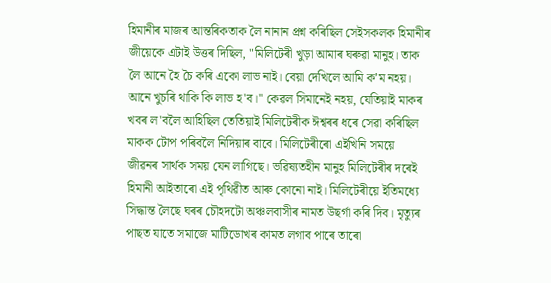হিমানীৰ মাজৰ আন্তৰিকতাক লৈ নানান প্ৰশ্ন কৰিছিল সেইসকলক হিমানীৰ জীয়েকে এটাই উত্তৰ দিছিল, "মিলিটেৰী খুড়া আমাৰ ঘৰুৱা মানুহ। তাক লৈ আনে হৈ চৈ কৰি একো লাভ নাই। বেয়া দেখিলে আমি কʼম নহয়। আনে খুচৰি থাকি কি লাভ হ'ব।'' কেৱল সিমানেই নহয়, যেতিয়াই মাকৰ খবৰ ল'বলৈ আহিছিল তেতিয়াই মিলিটেৰীক ঈশ্বৰৰ ধৰে সেৱা কৰিছিল মাকক টোপ পৰিবলৈ নিদিয়াৰ বাবে। মিলিটেৰীৰো এইখিনি সময়ে জীৱনৰ সাৰ্থক সময় যেন লাগিছে। ভৱিষ্যতহীন মানুহ মিলিটেৰীৰ দৰেই হিমানী আইতাৰো এই পৃথিৱীত আৰু কোনো নাই। মিলিটেৰীয়ে ইতিমধ্যে সিদ্ধান্ত লৈছে ঘৰৰ চৌহদটো অঞ্চলবাসীৰ নামত উছৰ্গা কৰি দিব। মৃত্যুৰ পাছত যাতে সমাজে মাটিডোখৰ কামত লগাব পাৰে তাৰো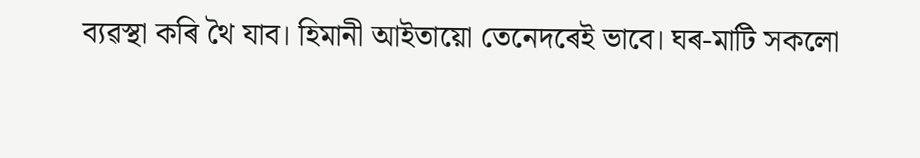ব্যৱস্থা কৰি থৈ যাব। হিমানী আইতায়ো তেনেদৰেই ভাবে। ঘৰ-মাটি সকলো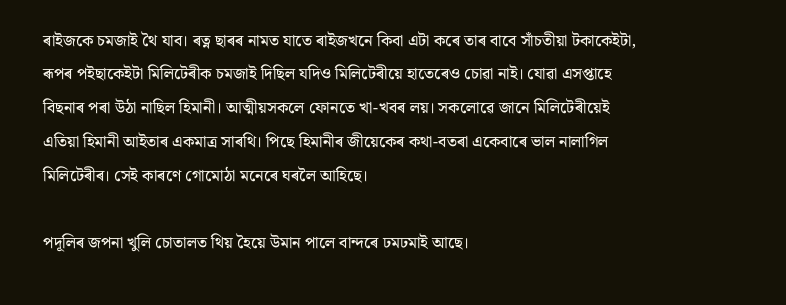ৰাইজকে চমজাই থৈ যাব। ৰত্ন ছাৰৰ নামত যাতে ৰাইজখনে কিবা এটা কৰে তাৰ বাবে সাঁচতীয়া টকাকেইটা, ৰূপৰ পইছাকেইটা মিলিটেৰীক চমজাই দিছিল যদিও মিলিটেৰীয়ে হাতেৰেও চোৱা নাই। যোৱা এসপ্তাহে বিছনাৰ পৰা উঠা নাছিল হিমানী। আত্মীয়সকলে ফোনতে খা-খবৰ লয়। সকলোৱে জানে মিলিটেৰীয়েই এতিয়া হিমানী আইতাৰ একমাত্ৰ সাৰথি। পিছে হিমানীৰ জীয়েকেৰ কথা-বতৰা একেবাৰে ভাল নালাগিল মিলিটেৰীৰ। সেই কাৰণে গোমোঠা মনেৰে ঘৰলৈ আহিছে।

পদূলিৰ জপনা খুলি চোতালত থিয় হৈয়ে উমান পালে বান্দৰে ঢমঢমাই আছে।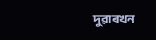দুৱাৰখন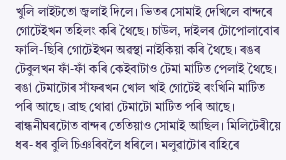খুলি লাইটতো জ্বলাই দিলে। ভিতৰ সোমাই দেখিলে বান্দৰে গোটেইখন তহিলং কৰি থৈছে। চাউল, দাইলৰ টোপোলাবোৰ ফালি-ছিৰি গোটেইখন অৱস্থা নাইকিয়া কৰি থৈছে। ৰঙৰ টেবুলখন ফাঁ-ফাঁ কৰি কেইবাটাও টেমা মাটিত পেলাই থৈছে। ৰঙা টেমাটোৰ সাঁফৰখন খোল খাই গোটেই ৰংখিনি মাটিত পৰি আছে। ব্ৰাছ থোৱা টেমাটো মাটিত পৰি আছে। ৰান্ধনীঘৰটোত বান্দৰ তেতিয়াও সোমাই আছিল। মিলিটেৰীয়ে ধৰ-ধৰ বুলি চিঞৰিবলৈ ধৰিলে। মলুৱাটোৰ বাহিৰে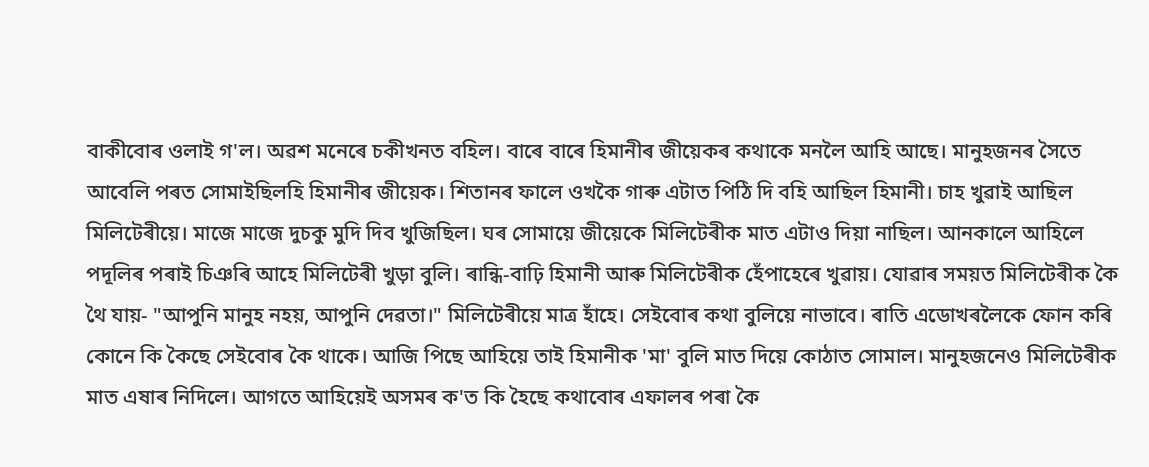বাকীবোৰ ওলাই গ'ল। অৱশ মনেৰে চকীখনত বহিল। বাৰে বাৰে হিমানীৰ জীয়েকৰ কথাকে মনলৈ আহি আছে। মানুহজনৰ সৈতে আবেলি পৰত সোমাইছিলহি হিমানীৰ জীয়েক। শিতানৰ ফালে ওখকৈ গাৰু এটাত পিঠি দি বহি আছিল হিমানী। চাহ খুৱাই আছিল মিলিটেৰীয়ে। মাজে মাজে দুচকু মুদি দিব খুজিছিল। ঘৰ সোমায়ে জীয়েকে মিলিটেৰীক মাত এটাও দিয়া নাছিল। আনকালে আহিলে পদূলিৰ পৰাই চিঞৰি আহে মিলিটেৰী খুড়া বুলি। ৰান্ধি-বাঢ়ি হিমানী আৰু মিলিটেৰীক হেঁপাহেৰে খুৱায়। যোৱাৰ সময়ত মিলিটেৰীক কৈ থৈ যায়- "আপুনি মানুহ নহয়, আপুনি দেৱতা।" মিলিটেৰীয়ে মাত্ৰ হাঁহে। সেইবোৰ কথা বুলিয়ে নাভাবে। ৰাতি এডোখৰলৈকে ফোন কৰি কোনে কি কৈছে সেইবোৰ কৈ থাকে। আজি পিছে আহিয়ে তাই হিমানীক 'মা' বুলি মাত দিয়ে কোঠাত সোমাল। মানুহজনেও মিলিটেৰীক মাত এষাৰ নিদিলে। আগতে আহিয়েই অসমৰ ক'ত কি হৈছে কথাবোৰ এফালৰ পৰা কৈ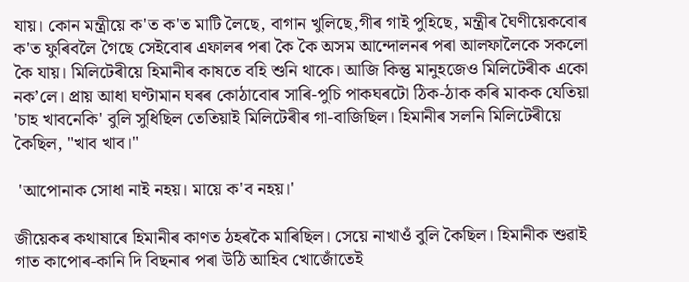যায়। কোন মন্ত্ৰীয়ে ক'ত ক'ত মাটি লৈছে, বাগান খুলিছে,গীৰ গাই পুহিছে, মন্ত্ৰীৰ ঘৈণীয়েকবোৰ ক'ত ফুৰিবলৈ গৈছে সেইবোৰ এফালৰ পৰা কৈ কৈ অসম আন্দোলনৰ পৰা আলফালৈকে সকলো কৈ যায়। মিলিটেৰীয়ে হিমানীৰ কাষতে বহি শুনি থাকে। আজি কিন্তু মানুহজেও মিলিটেৰীক একো নকʼলে। প্ৰায় আধা ঘণ্টামান ঘৰৰ কোঠাবোৰ সাৰি-পুচি পাকঘৰটো ঠিক-ঠাক কৰি মাকক যেতিয়া 'চাহ খাবনেকি' বুলি সুধিছিল তেতিয়াই মিলিটেৰীৰ গা-বাজিছিল। হিমানীৰ সলনি মিলিটেৰীয়ে কৈছিল, "খাব খাব।"

 'আপোনাক সোধা নাই নহয়। মায়ে ক'ব নহয়।'

জীয়েকৰ কথাষাৰে হিমানীৰ কাণত ঠহৰকৈ মাৰিছিল। সেয়ে নাখাওঁ বুলি কৈছিল। হিমানীক শুৱাই গাত কাপোৰ-কানি দি বিছনাৰ পৰা উঠি আহিব খোজোঁতেই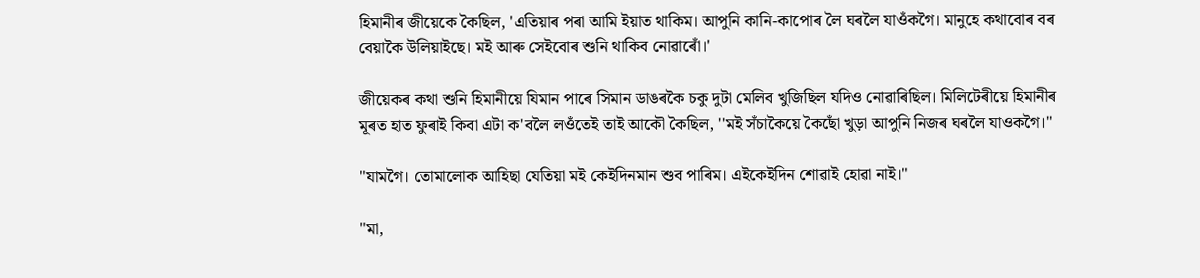হিমানীৰ জীয়েকে কৈছিল, 'এতিয়াৰ পৰা আমি ইয়াত থাকিম। আপুনি কানি-কাপোৰ লৈ ঘৰলৈ যাও‍ঁকগৈ। মানুহে কথাবোৰ বৰ বেয়াকৈ উলিয়াইছে। মই আৰু সেইবোৰ শুনি থাকিব নোৱাৰোঁ।'

জীয়েকৰ কথা শুনি হিমানীয়ে যিমান পাৰে সিমান ডাঙৰকৈ চকু দুটা মেলিব খুজিছিল যদিও নোৱাৰিছিল। মিলিটেৰীয়ে হিমানীৰ মূৰত হাত ফুৰাই কিবা এটা ক'বলৈ লওঁতেই তাই আকৌ কৈছিল, ''মই সঁচাকৈয়ে কৈছোঁ খুড়া আপুনি নিজৰ ঘৰলৈ যাওকগৈ।"

"যামগৈ। তোমালোক আহিছা যেতিয়া মই কেইদিনমান শুব পাৰিম। এইকেইদিন শোৱাই হোৱা নাই।"

"মা,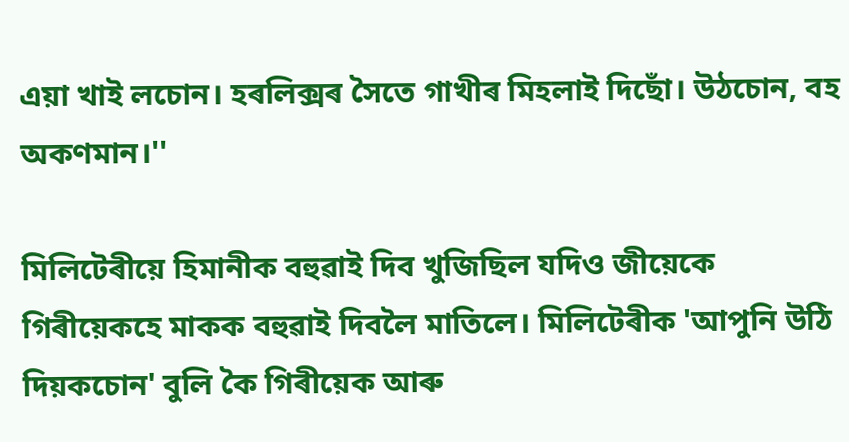এয়া খাই লচোন। হৰলিক্সৰ সৈতে গাখীৰ মিহলাই দিছোঁ। উঠচোন, বহ অকণমান।''

মিলিটেৰীয়ে হিমানীক বহুৱাই দিব খুজিছিল যদিও জীয়েকে গিৰীয়েকহে মাকক বহুৱাই দিবলৈ মাতিলে। মিলিটেৰীক 'আপুনি উঠি দিয়কচোন' বুলি কৈ গিৰীয়েক আৰু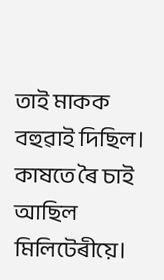তাই মাকক বহুৱাই দিছিল। কাষতে ৰৈ চাই আছিল মিলিটেৰীয়ে।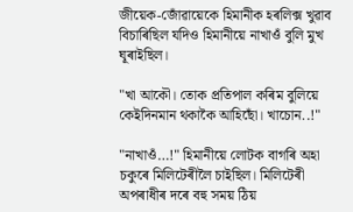জীয়েক-জোঁৱায়েকে হিমানীক হৰলিক্স খুৱাব বিচাৰিছিল যদিও হিমানীয়ে নাখাওঁ বুলি মুখ ঘূৰাইছিল।

"খা আকৌ। তোক প্ৰতিপাল কৰিম বুলিয়ে কেইদিনমান থকাকৈ আহিছোঁ। খাচোন..!"

"নাখাওঁ...!" হিমানীয়ে লোটক বাগৰি অহা চকুৰে মিলিটেৰীলৈ চাইছিল। মিলিটেৰী অপৰাধীৰ দৰে বহু সময় ঠিয়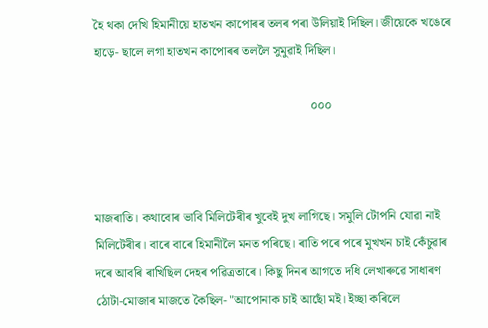হৈ থকা দেখি হিমানীয়ে হাতখন কাপোৰৰ তলৰ পৰা উলিয়াই দিছিল। জীয়েকে খঙেৰে হাড়ে- ছালে লগা হাতখন কাপোৰৰ তললৈ সুমুৱাই দিছিল।

                                                                      ০০০



মাজৰাতি। কথাবোৰ ভাবি মিলিটেৰীৰ খুবেই দুখ লাগিছে। সমুলি টোপনি যোৱা নাই মিলিটেৰীৰ। বাৰে বাৰে হিমানীলৈ মনত পৰিছে। ৰাতি পৰে পৰে মুখখন চাই কেঁচুৱাৰ দৰে আবৰি ৰাখিছিল দেহৰ পৱিত্ৰতাৰে। কিছু দিনৰ আগতে দধি লেখাৰুৱে সাধাৰণ ঠোটা-মোজাৰ মাজতে কৈছিল- "আপোনাক চাই আছোঁ মই। ইচ্ছা কৰিলে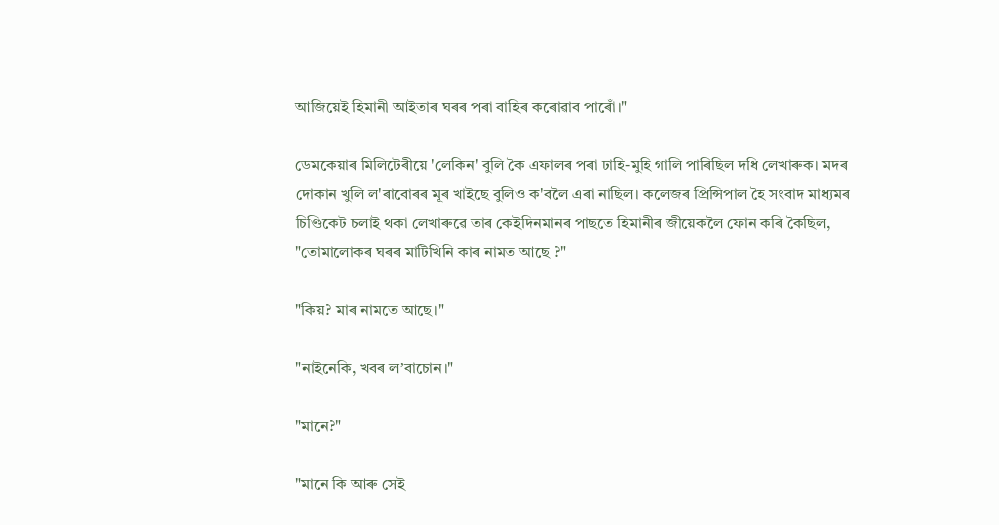আজিয়েই হিমানী আইতাৰ ঘৰৰ পৰা বাহিৰ কৰোৱাব পাৰোঁ।"

ডেমকেয়াৰ মিলিটেৰীয়ে 'লেকিন' বুলি কৈ এফালৰ পৰা ঢাহি-মুহি গালি পাৰিছিল দধি লেখাৰুক। মদৰ দোকান খুলি ল'ৰাবোৰৰ মূৰ খাইছে বুলিও ক'বলৈ এৰা নাছিল। কলেজৰ প্ৰিন্সিপাল হৈ সংবাদ মাধ্যমৰ চিণ্ডিকেট চলাই থকা লেখাৰুৱে তাৰ কেইদিনমানৰ পাছতে হিমানীৰ জীয়েকলৈ ফোন কৰি কৈছিল, "তোমালোকৰ ঘৰৰ মাটিখিনি কাৰ নামত আছে ?"

"কিয়? মাৰ নামতে আছে।"

"নাইনেকি, খবৰ লʼবাচোন।"

"মানে?"

"মানে কি আৰু সেই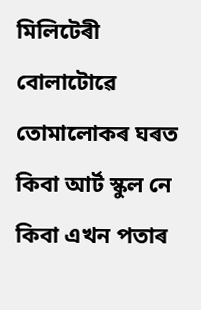মিলিটেৰী বোলাটোৱে তোমালোকৰ ঘৰত কিবা আৰ্ট স্কুল নে কিবা এখন পতাৰ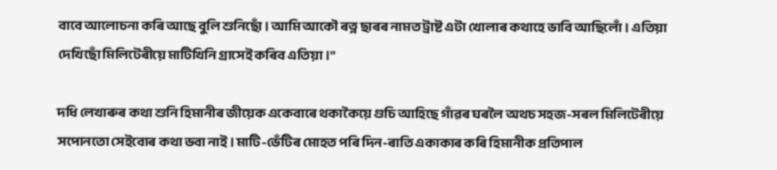বাবে আলোচনা কৰি আছে বুলি শুনিছোঁ। আমি আকৌ ৰত্ন ছাৰৰ নামত ট্ৰাষ্ট এটা খোলাৰ কথাহে ভাবি আছিলোঁ। এতিয়া দেখিছোঁ মিলিটেৰীয়ে মাটিখিনি গ্ৰাসেই কৰিব এতিয়া।"

দধি লেখাৰুৰ কথা শুনি হিমানীৰ জীয়েক একেবাৰে থকাকৈয়ে গুচি আহিছে গাঁৱৰ ঘৰলৈ অথচ সহজ-সৰল মিলিটেৰীয়ে সপোনতো সেইবোৰ কথা ভবা নাই। মাটি-ভেঁটিৰ মোহত পৰি দিন-ৰাতি একাকাৰ কৰি হিমানীক প্ৰতিপাল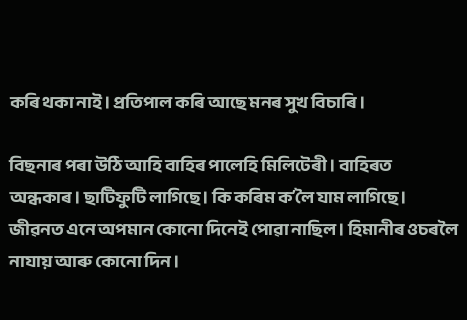কৰি থকা নাই। প্ৰতিপাল কৰি আছে মনৰ সুখ বিচাৰি।

বিছনাৰ পৰা উঠি আহি বাহিৰ পালেহি মিলিটেৰী। বাহিৰত অন্ধকাৰ। ছাটিফুটি লাগিছে। কি কৰিম কʼলৈ যাম লাগিছে। জীৱনত এনে অপমান কোনো দিনেই পোৱা নাছিল। হিমানীৰ ওচৰলৈ নাযায় আৰু কোনো দিন।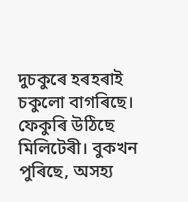দুচকুৰে হৰহৰাই চকুলো বাগৰিছে। ফেকুৰি উঠিছে মিলিটেৰী। বুকখন পুৰিছে, অসহ্য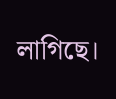লাগিছে।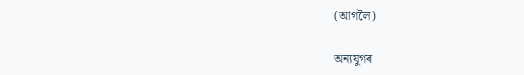(আগলৈ)

অন্যযুগৰ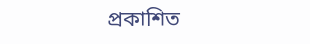প্ৰকাশিত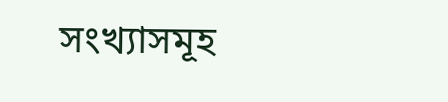সংখ্যাসমূহ